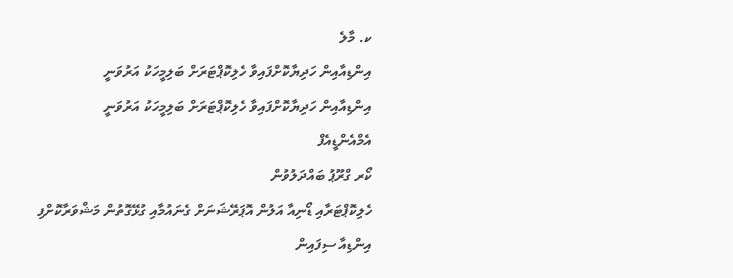ކ. މާލެ
އިންޑިއާއިން ހަދިޔާކޮށްފައިވާ ހެލިކޮޕްޓަރަށް ބަލިމީހަކު އަރުވަނީ
އިންޑިއާއިން ހަދިޔާކޮށްފައިވާ ހެލިކޮޕްޓަރަށް ބަލިމީހަކު އަރުވަނީ
އެމްއެންޑީއެފް
ކޯރ ގްރޫޕު ބައްދަލުވުން
ހެލިކޮޕްޓަރާއި ޑޯނިއާ އަލުން އޮޕަރޭޝަނަށް ގެނައުމާއި ގުޅޭގޮތުން މަޝްވަރާކޮށްފި
އިންޑިއާ ސިފައިން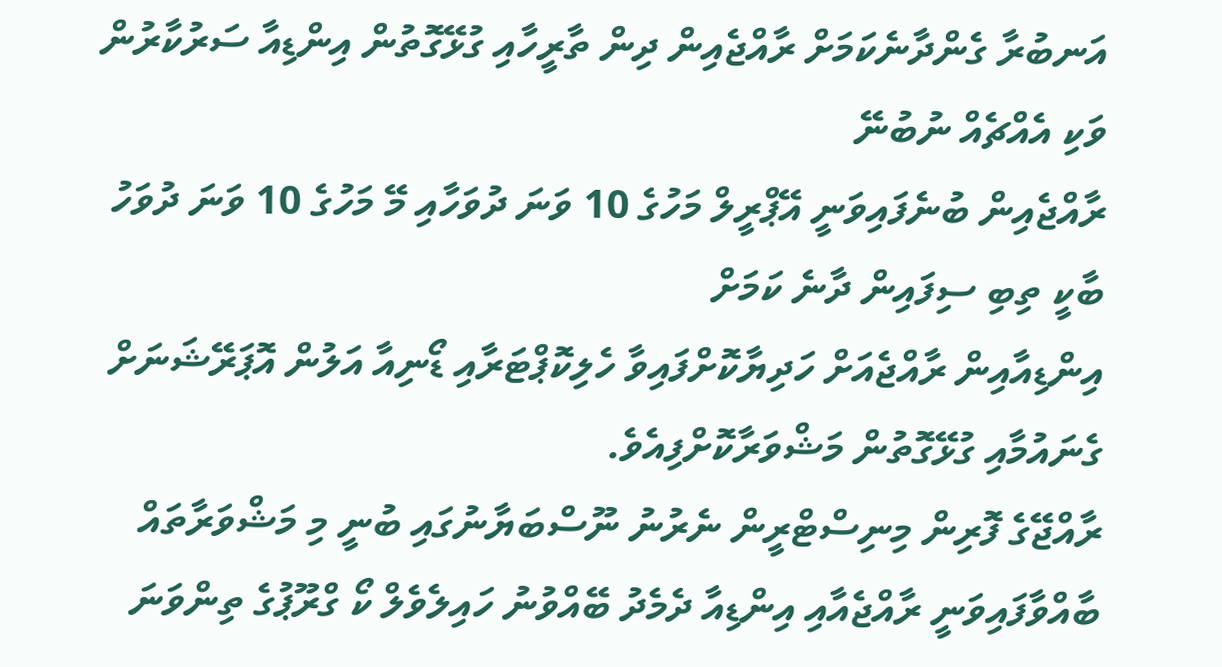އަނބުރާ ގެންދާނެކަމަށް ރާއްޖެއިން ދިން ތާރީހާއި ގުޅޭގޮތުން އިންޑިއާ ސަރުކާރުން ވަކި އެއްޗެއް ނުބުނޭ
ރާއްޖެއިން ބުނެފައިވަނީ އޭޕްރީލް މަހުގެ 10 ވަނަ ދުވަހާއި މޭ މަހުގެ 10 ވަނަ ދުވަހު ބާކީ ތިބި ސިފައިން ދާނެ ކަމަށް
އިންޑިއާއިން ރާއްޖެއަށް ހަދިޔާކޮށްފައިވާ ހެލިކޮޕްޓަރާއި ޑޯނިއާ އަލުން އޮޕަރޭޝަނަށް ގެނައުމާއި ގުޅޭގޮތުން މަޝްވަރާކޮށްފިއެވެ.
ރާއްޖޭގެ ފޮރިން މިނިސްޓްރީން ނެރުނު ނޫސްބަޔާނުގައި ބުނީ މި މަޝްވަރާތައް ބާއްވާފައިވަނީ ރާއްޖެއާއި އިންޑިއާ ދެމެދު ބޭއްވުނު ހައިލެވެލް ކޯ ގްރޫޕުގެ ތިންވަނަ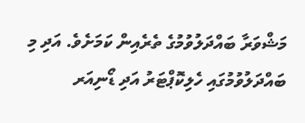މަޝްވަރާ ބައްދަލުވުމުގެ ތެރެއިން ކަމަށެވެ. އަދި މި ބައްދަލުވުމުގައި ހެލިކޮޕްޓަރު އަދި ޑޯނިއަރ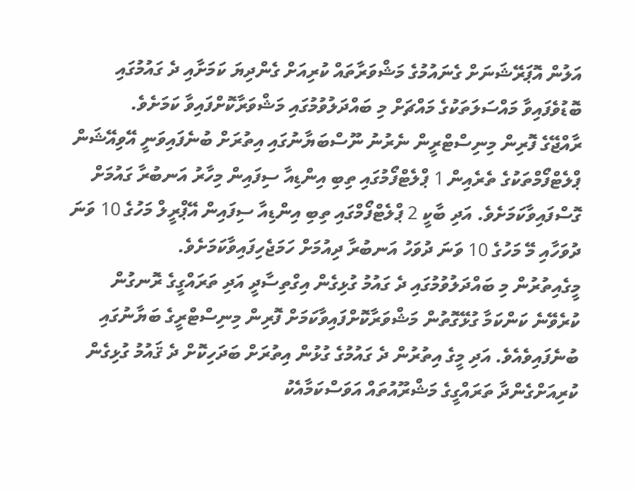އަލުން އޮޕަރޭޝަނަށް ގެނައުމުގެ މަޝްވަރާތައް ކުރިއަށް ގެންދިޔަ ކަމަށާއި ދެ ގައުމުގައި ބޮޑުވެފައިވާ މައްސަލަތަކުގެ މައްޗަށް މި ބައްދަލުވުމުގައި މަޝްވަރާކޮށްފައިވާ ކަމަށެވެ.
ރާއްޖޭގެ ފޮރިން މިނިސްޓްރީން ނެރުނު ނޫސްބަޔާނުގައި އިތުރަށް ބުނެފައިވަނީ އޭވިއޭޝަން ޕްލެޓްފޯމްތަކުގެ ތެރެއިން 1 ޕްލެޓްފޯމުގައި ތިބި އިންޑިއާ ސިފައިން މިހާރު އަނބުރާ ގައުމަށް ގޮސްފައިވާކަމަށެވެ. އަދި ބާކީ 2 ޕްލެޓްފޯމްގައި ތިބި އިންޑިއާ ސިފައިން އޭޕްރީލް މަހުގެ 10 ވަނަ ދުވަހާއި މޭ މަހުގެ 10 ވަނަ ދުވަހު އަނބުރާ ދިއުމަށް ހަމަޖެހިފައިވާކަމަށެވެ.
މީގެއިތުރުން މި ބައްދަލުވުމުގައި ދެ ގައުމު ގުޅިގެން އިގްތިސާދީ އަދި ތަރައްގީގެ ރޮނގުން ކުރެވޭނެ ކަންކަމާ ގުޅޭގޮތުން މަޝްވަރާކޮށްފައިވާކަމަށް ފޮރިން މިނިސްޓްރީގެ ބަޔާނުގައި ބުނެފައިވެއެވެ. އަދި މީގެ އިތުރުން ދެ ގައުމުގެ ގުޅުން އިތުރަށް ބަދަހިކޮށް ދެ ޤައުމު ގުޅިގެން ކުރިއަށްގެންދާ ތަރައްގީގެ މަޝްރޫއުތައް އަވަސްކަމާއެކު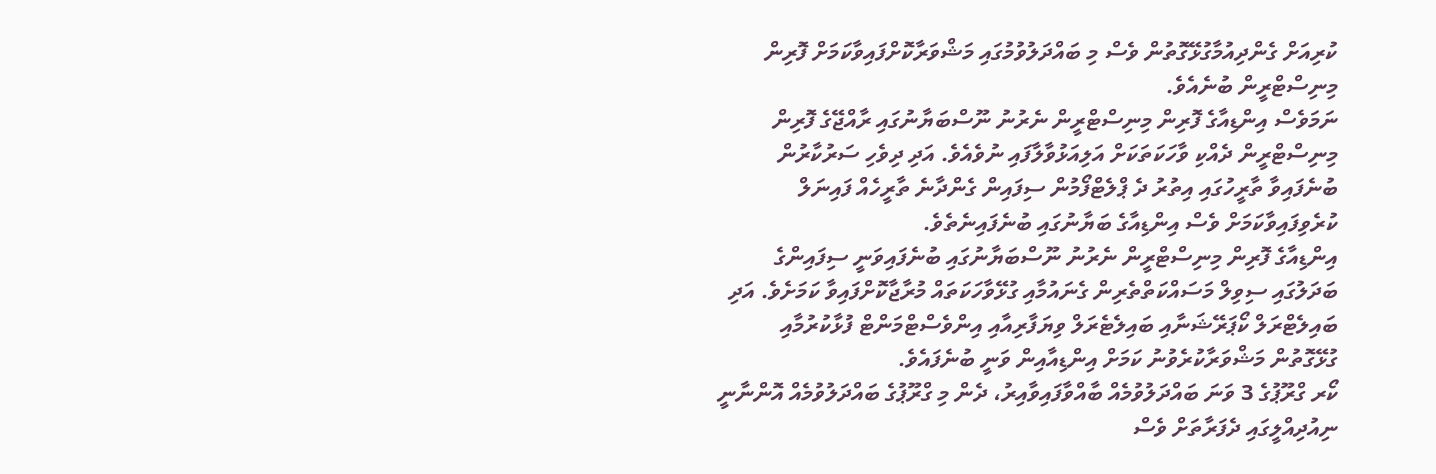ކުރިއަށް ގެންދިއުމާގުޅޭގޮތުން ވެސް މި ބައްދަލުވުމުގައި މަޝްވަރާކޮށްފައިވާކަމަށް ފޮރިން މިނިސްޓްރީން ބުނެއެވެ.
ނަމަވެސް އިންޑިއާގެ ފޮރިން މިނިސްޓްރީން ނެރުނު ނޫސްބަޔާނުގައި ރާއްޖޭގެ ފޮރިން މިނިސްޓްރީން ދެއްކި ވާހަކަތަކަށް އަލިއަޅުވާލާފައި ނުވެއެވެ. އަދި ދިވެހި ސަރުކާރުން ބުނެފައިވާ ތާރީހުގައި އިތުރު ދެ ޕްލެޓްފޯމުން ސިފައިން ގެންދާނެ ތާރީހެއް ފައިނަލް ކުރެވިފައިވާކަމަށް ވެސް އިންޑިއާގެ ބަޔާނުގައި ބުނެފައިނެތެވެ.
އިންޑިއާގެ ފޮރިން މިނިސްޓްރީން ނެރުނު ނޫސްބަޔާނުގައި ބުނެފައިވަނީ ސިފައިންގެ ބަދަލުގައި ސިވިލް މަސައްކަތްތެރިން ގެނައުމާއި ގުޅޭވާހަކަތައް މުރާޖާކޮށްފައިވާ ކަމަށެވެ. އަދި ބައިލެޓްރަލް ކޯޕަރޭޝަނާއި ބައިލެޓެރަލް ވިޔަފާރިއާއި އިންވެސްޓްމަންޓް ފުޅާކުރުމާއި ގުޅޭގޮތުން މަޝްވަރާކުރެވުނު ކަމަށް އިންޑިއާއިން ވަނީ ބުނެފައެވެ.
ކޯރ ގްރޫޕުގެ 3 ވަނަ ބައްދަލުވުމެއް ބާއްވާފައިވާއިރު، ދެން މި ގްރޫޕުގެ ބައްދަލުވުމެއް އޮންނާނީ ނިއުދިއްލީގައި ދެފަރާތަށް ވެސް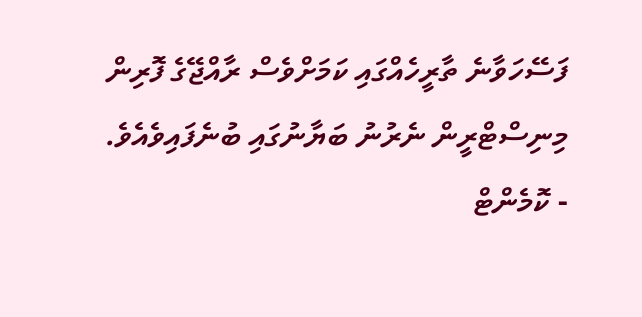ފަސޭހަވާނެ ތާރީހެއްގައި ކަމަށްވެސް ރާއްޖޭގެ ފޮރިން މިނިސްޓްރީން ނެރުނު ބަޔާނުގައި ބުނެފައިވެއެވެ.
- ކޮމެންޓް